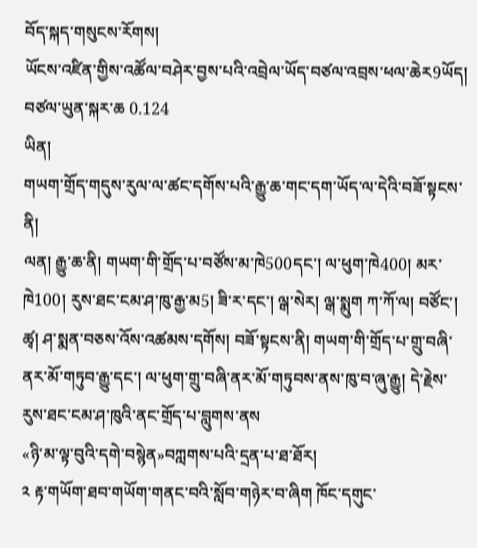བོད་སྐད་གསུངས་རོགས།
ཡོངས་འཛིན་གྱིས་འཚོལ་བཤེར་བྱས་པའི་འབྲེལ་ཡོད་བཙལ་འབྲས་ཕལ་ཆེར9ཡོད། བཙལ་ཡུན་སྐར་ཆ 0.124
ཡིན།
གཡག་གྲོད་གདུས་རུལ་ལ་ཚང་དགོས་པའི་རྒྱུ་ཆ་གང་དག་ཡོད་ལ་དེའི་བཟོ་སྟངས་ནི།
ལན། རྒྱུ་ཆ་ནི། གཡག་གི་གྲོད་པ་བཙོས་མ་ཁེ500དང་། ལ་ཕུག་ཁེ400། མར་ཁེ100། རུས་ཐང་ངམ་ཤ་ཁུ་རྒྱ་མ5། ཟི་ར་དང་། ལྒ་སེར། ལྒ་སྨུག ཀ་ཀོ་ལ། བཙོང་། ཚྭ། ཤ་སྨན་བཅས་འོས་འཚམས་དགོས། བཟོ་སྟངས་ནི། གཡག་གི་གྲོད་པ་གྲུ་བཞི་ནར་མོ་གཏུབ་རྒྱུ་དང་། ལ་ཕུག་གྲུ་བཞི་ནར་མོ་གཏུབས་ནས་ཁུ་བ་ཞུ་རྒྱུ། དེ་རྗེས་རུས་ཐང་ངམ་ཤ་ཁུའི་ནང་གྲོད་པ་བླུགས་ནས
«ཉི་མ་ལྟ་བུའི་དགེ་བསྙེན»བཀླགས་པའི་དྲན་པ་ཐ་ཐོར།
༢ རྟ་གཡོག་ཐབ་གཡོག་གནང་བའི་སློབ་གཉེར་བ་ཞིག ཁོང་དགུང་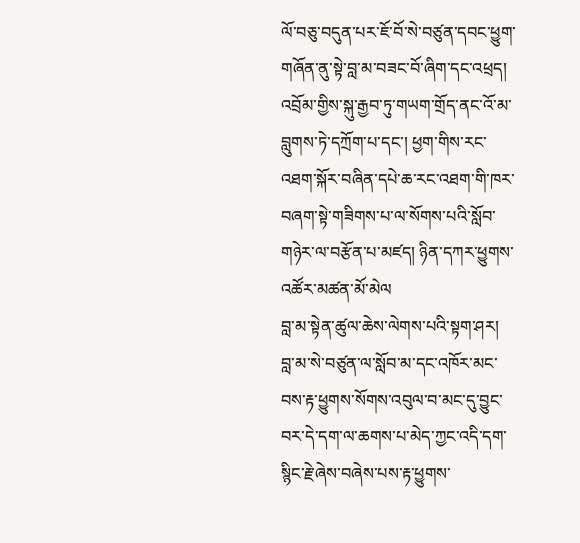ལོ་བཅུ་བདུན་པར་ཇོ་བོ་སེ་བཙུན་དབང་ཕྱུག་གཞོན་ནུ་སྟེ་བླ་མ་བཟང་བོ་ཞིག་དང་འཕྲད། འབྲོམ་གྱིས་སྐུ་རྒྱབ་ཏུ་གཡག་གྲོད་ནང་འོ་མ་བླུགས་ཏེ་དཀྲོག་པ་དང་། ཕྱག་གིས་རང་འཐག་སྐོར་བཞིན་དཔེ་ཆ་རང་འཐག་གི་ཁར་བཞག་སྟེ་གཟིགས་པ་ལ་སོགས་པའི་སློབ་གཉེར་ལ་བརྩོན་པ་མཛད། ཉིན་དཀར་ཕྱུགས་འཚོར་མཚན་མོ་མེལ
བླ་མ་སྟེན་ཚུལ་ཆེས་ལེགས་པའི་སྟག་ཤར།
བླ་མ་སེ་བཙུན་ལ་སློབ་མ་དང་འཁོར་མང་བས་རྟ་ཕྱུགས་སོགས་འབུལ་བ་མང་དུ་བྱུང་བར་དེ་དག་ལ་ཆགས་པ་མེད་ཀྱང་འདི་དག་སྙིང་རྗེ་ཞེས་བཞེས་པས་རྟ་ཕྱུགས་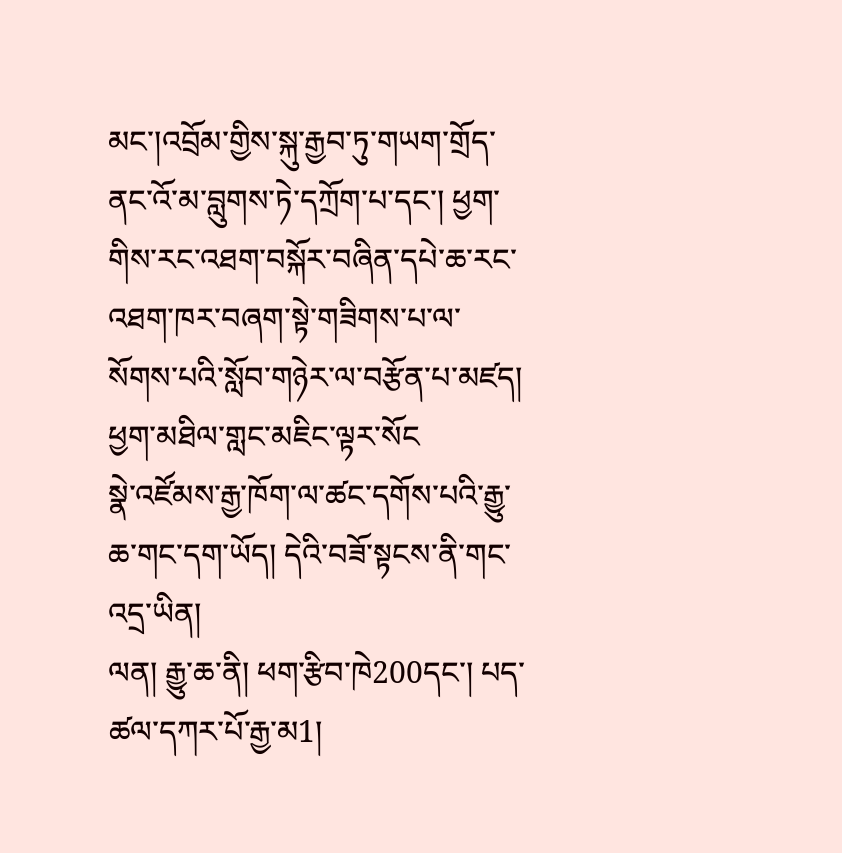མང་།འབྲོམ་གྱིས་སྐུ་རྒྱབ་ཏུ་གཡག་གྲོད་ནང་འོ་མ་བླུགས་ཏེ་དཀྲོག་པ་དང་། ཕྱག་གིས་རང་འཐག་བསྐོར་བཞིན་དཔེ་ཆ་རང་འཐག་ཁར་བཞག་སྟེ་གཟིགས་པ་ལ་སོགས་པའི་སློབ་གཉེར་ལ་བརྩོན་པ་མཛད། ཕྱག་མཐིལ་གླང་མཇིང་ལྟར་སོང
སྣེ་འཛོམས་རྒྱ་ཁོག་ལ་ཚང་དགོས་པའི་རྒྱུ་ཆ་གང་དག་ཡོད། དེའི་བཟོ་སྟངས་ནི་གང་འདྲ་ཡིན།
ལན། རྒྱུ་ཆ་ནི། ཕག་རྩིབ་ཁེ200དང་། པད་ཚལ་དཀར་པོ་རྒྱ་མ1།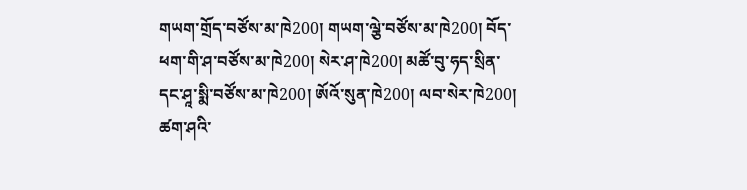གཡག་གྲོད་བཙོས་མ་ཁེ200། གཡག་ལྕེ་བཙོས་མ་ཁེ200། བོད་ཕག་གི་ཤ་བཙོས་མ་ཁེ200། སེར་ཤ་ཁེ200། མཚོ་བུ་ཧད་སྲིན་དང་ཤཱ་སྨི་བཙོས་མ་ཁེ200། ཨོའོ་སུན་ཁེ200། ལབ་སེར་ཁེ200། ཚག་ཤའི་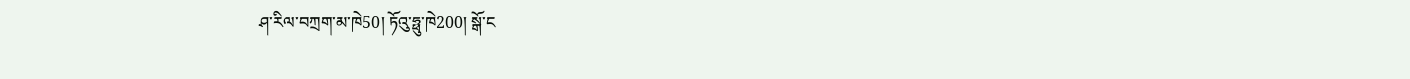ཤ་རིལ་བཀྲག་མ་ཁེ50། ཏོའུ་ཧྥུ་ཁེ200། སྒོ་ང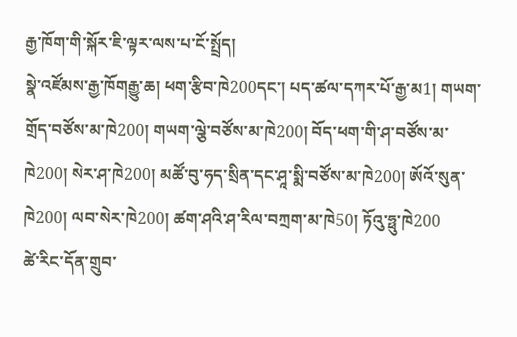རྒྱ་ཁོག་གི་སྐོར་ཇི་ལྟར་ལས་པ་ངོ་སྤྲོད།
སྣེ་འཛོམས་རྒྱ་ཁོགརྒྱུ་ཆ། ཕག་རྩིབ་ཁེ200དང་། པད་ཚལ་དཀར་པོ་རྒྱ་མ1། གཡག་གྲོད་བཙོས་མ་ཁེ200། གཡག་ལྕེ་བཙོས་མ་ཁེ200། བོད་ཕག་གི་ཤ་བཙོས་མ་ཁེ200། སེར་ཤ་ཁེ200། མཚོ་བུ་ཧད་སྲིན་དང་ཤཱ་སྨི་བཙོས་མ་ཁེ200། ཨོའོ་སུན་ཁེ200། ལབ་སེར་ཁེ200། ཚག་ཤའི་ཤ་རིལ་བཀྲག་མ་ཁེ50། ཏོའུ་ཧྥུ་ཁེ200
ཚེ་རིང་དོན་གྲུབ་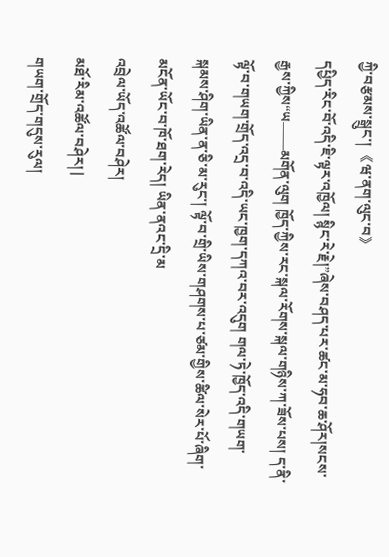ཀྱི་བརྩམས་སྒྲུང་། 《ཝ་ནག་ལུང་བ》
དཔྱིད་རིང་བོ་འདི་ཇི་ལྟར་འཁྱོལ། སྙིང་རེ་རྗེ།”ཞེས་བཤད་པར་ཚང་མ་ཧབ་ཆ་ཤོར།སངས་རྒྱས་ཀྱིས“ཡ——མགོན་ལུག ཁྱོད་ཀྱིས་རང་སྐལ་རོགས་སྐལ་གཉིས་ཀ་ཟོས་པས། ད་ནི་ལྟོ་བ་གཡག་གྲོད་འདྲ་བ་འདི་ཡང་ཁྱག་དཀའ་བར་འདུག གལ་ཏེ་ཁྱོད་འདི་གཡག་སྐམས་ཤིག་ཡིན་ན་ཅི་མ་རུང་། ལྟོ་བ་གྲི་ཡིས་གཤགས་པ་ཙམ་གྱིས་ཚིལ་སེར་པོ་ཞིག་མངོན་ཡོང་བ་ཁོ་ཐག་རེད། ཡིན་ནའང་དྲི་མ
འབྲེལ་ཡོད་འཚོལ་བཤེར།
མཐོ་རིམ་འཚོལ་བཤེར། |
གཡག་གྲོད་གདུས་རུལ།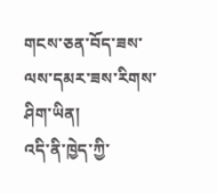གངས་ཅན་བོད་ཟས་ལས་དམར་ཟས་རིགས་ཤིག་ཡིན།
འདི་ནི་ཁྱེད་ཀྱི་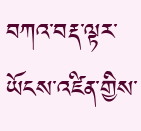བཀའ་བརྡ་ལྟར་ཡོངས་འཛིན་གྱིས་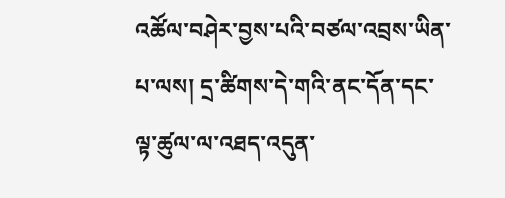འཚོལ་བཤེར་བྱས་པའི་བཙལ་འབྲས་ཡིན་པ་ལས། དྲ་ཚིགས་དེ་གའི་ནང་དོན་དང་ལྟ་ཚུལ་ལ་འཐད་འདུན་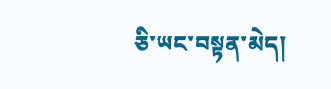ཅི་ཡང་བསྟན་མེད།